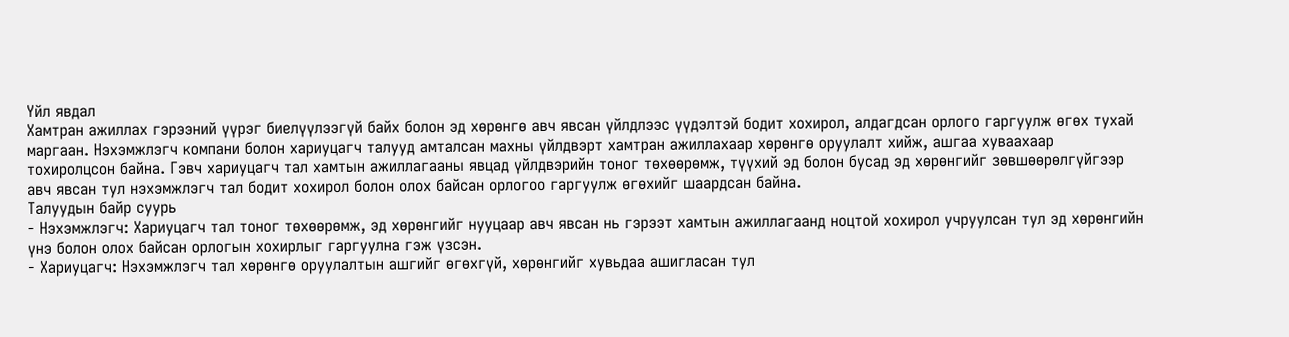Үйл явдал
Хамтран ажиллах гэрээний үүрэг биелүүлээгүй байх болон эд хөрөнгө авч явсан үйлдлээс үүдэлтэй бодит хохирол, алдагдсан орлого гаргуулж өгөх тухай маргаан. Нэхэмжлэгч компани болон хариуцагч талууд амталсан махны үйлдвэрт хамтран ажиллахаар хөрөнгө оруулалт хийж, ашгаа хуваахаар тохиролцсон байна. Гэвч хариуцагч тал хамтын ажиллагааны явцад үйлдвэрийн тоног төхөөрөмж, түүхий эд болон бусад эд хөрөнгийг зөвшөөрөлгүйгээр авч явсан тул нэхэмжлэгч тал бодит хохирол болон олох байсан орлогоо гаргуулж өгөхийг шаардсан байна.
Талуудын байр суурь
- Нэхэмжлэгч: Хариуцагч тал тоног төхөөрөмж, эд хөрөнгийг нууцаар авч явсан нь гэрээт хамтын ажиллагаанд ноцтой хохирол учруулсан тул эд хөрөнгийн үнэ болон олох байсан орлогын хохирлыг гаргуулна гэж үзсэн.
- Хариуцагч: Нэхэмжлэгч тал хөрөнгө оруулалтын ашгийг өгөхгүй, хөрөнгийг хувьдаа ашигласан тул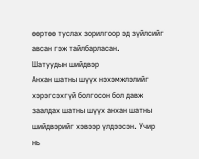өөртөө туслах зорилгоор эд зүйлсийг авсан гэж тайлбарласан.
Шатуудын шийдвэр
Анхан шатны шүүх нэхэмжлэлийг хэрэгсэхгүй болгосон бол давж заалдах шатны шүүх анхан шатны шийдвэрийг хэвээр үлдээсэн. Учир нь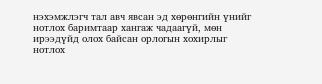нэхэмжлэгч тал авч явсан эд хөрөнгийн үнийг нотлох баримтаар хангаж чадаагүй, мөн ирээдүйд олох байсан орлогын хохирлыг нотлох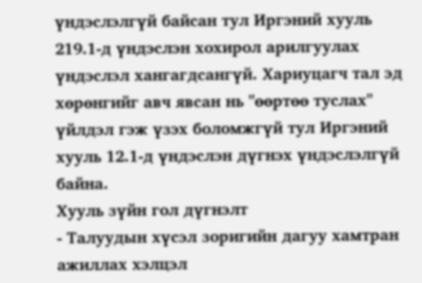үндэслэлгүй байсан тул Иргэний хууль 219.1-д үндэслэн хохирол арилгуулах үндэслэл хангагдсангүй. Хариуцагч тал эд хөрөнгийг авч явсан нь "өөртөө туслах" үйлдэл гэж үзэх боломжгүй тул Иргэний хууль 12.1-д үндэслэн дүгнэх үндэслэлгүй байна.
Хууль зүйн гол дүгнэлт
- Талуудын хүсэл зоригийн дагуу хамтран ажиллах хэлцэл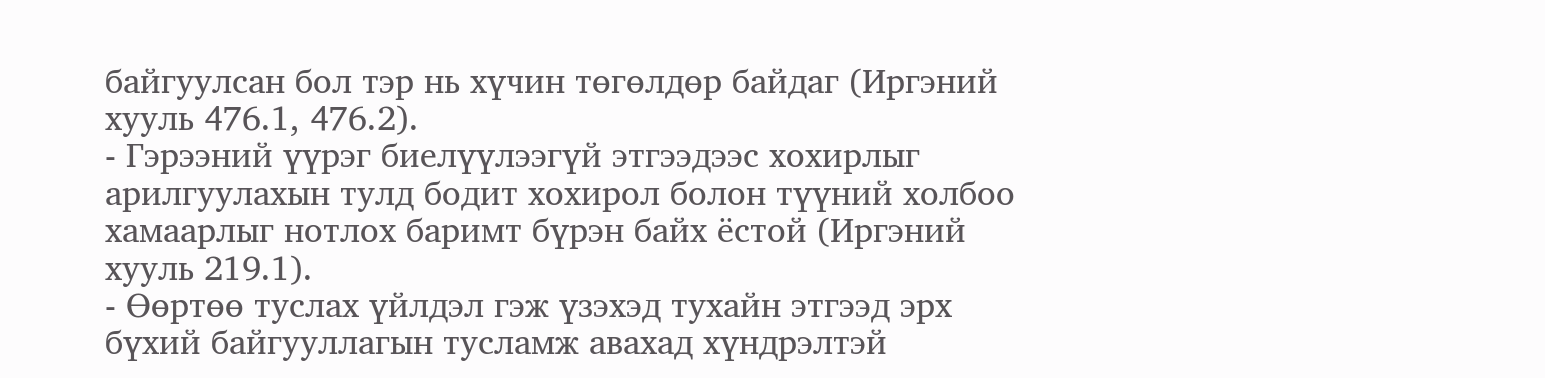байгуулсан бол тэр нь хүчин төгөлдөр байдаг (Иргэний хууль 476.1, 476.2).
- Гэрээний үүрэг биелүүлээгүй этгээдээс хохирлыг арилгуулахын тулд бодит хохирол болон түүний холбоо хамаарлыг нотлох баримт бүрэн байх ёстой (Иргэний хууль 219.1).
- Өөртөө туслах үйлдэл гэж үзэхэд тухайн этгээд эрх бүхий байгууллагын тусламж авахад хүндрэлтэй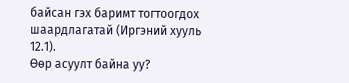байсан гэх баримт тогтоогдох шаардлагатай (Иргэний хууль 12.1).
Өөр асуулт байна уу?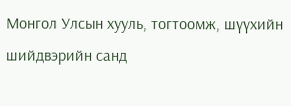Монгол Улсын хууль, тогтоомж, шүүхийн шийдвэрийн санд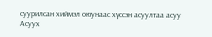суурилсан хиймэл оюунаас хүссэн асуултаа асуу
Асуух